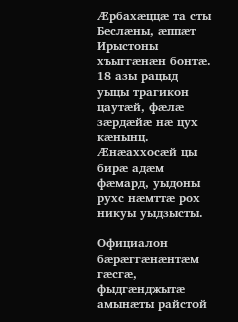Æрбахæццæ та сты Беслæны, æппæт Ирыстоны хъыггæнæн бонтæ. 18 азы рацыд уыцы трагикон цаутæй, фæлæ зæрдæйæ нæ цух кæнынц. Æнæаххосæй цы бирæ адæм фæмард, уыдоны рухс нæмттæ рох никуы уыдзысты.

Официалон бæрæггæнæнтæм гæсгæ, фыдгæнджытæ амынæты райстой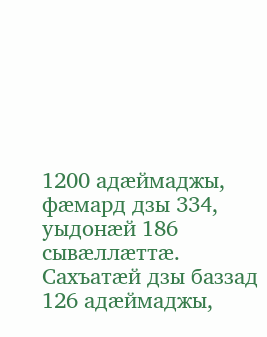1200 адæймаджы, фæмард дзы 334, уыдонæй 186 сывæллæттæ. Сахъатæй дзы баззад 126 адæймаджы,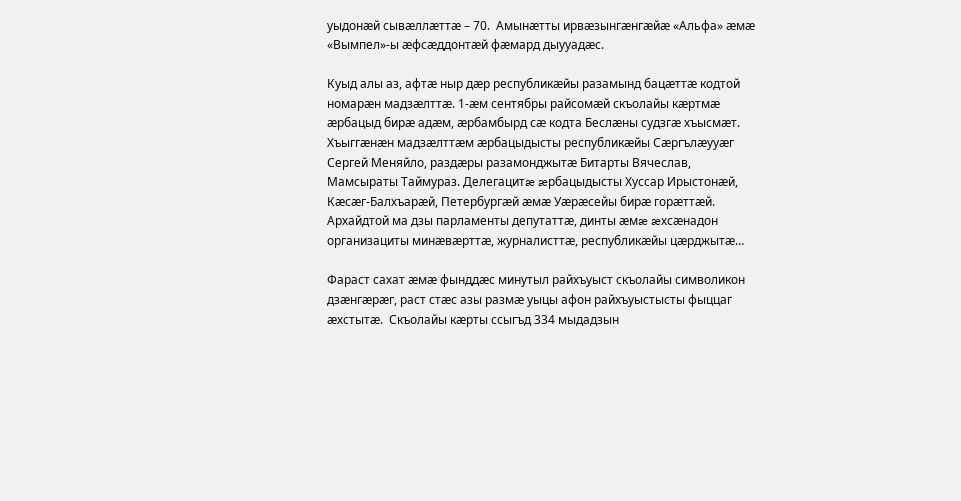уыдонæй сывæллæттæ – 70.  Амынæтты ирвæзынгæнгæйæ «Альфа» æмæ «Вымпел»-ы æфсæддонтæй фæмард дыууадæс.

Куыд алы аз, афтæ ныр дæр республикæйы разамынд бацæттæ кодтой номарæн мадзæлттæ. 1-æм сентябры райсомæй скъолайы кæртмæ æрбацыд бирæ адæм, æрбамбырд сæ кодта Беслæны судзгæ хъысмæт. Хъыггæнæн мадзæлттæм æрбацыдысты республикæйы Сæргълæууæг Сергей Меняйло, раздæры разамонджытæ Битарты Вячеслав, Мамсыраты Таймураз. Делегацитæ æрбацыдысты Хуссар Ирыстонæй, Кæсæг-Балхъарæй, Петербургæй æмæ Уæрæсейы бирæ горæттæй. Архайдтой ма дзы парламенты депутаттæ, динты æмæ æхсæнадон организациты минæвæрттæ, журналисттæ, республикæйы цæрджытæ…

Фараст сахат æмæ фынддæс минутыл райхъуыст скъолайы символикон дзæнгæрæг, раст стæс азы размæ уыцы афон райхъуыстысты фыццаг æхстытæ.  Скъолайы кæрты ссыгъд 334 мыдадзын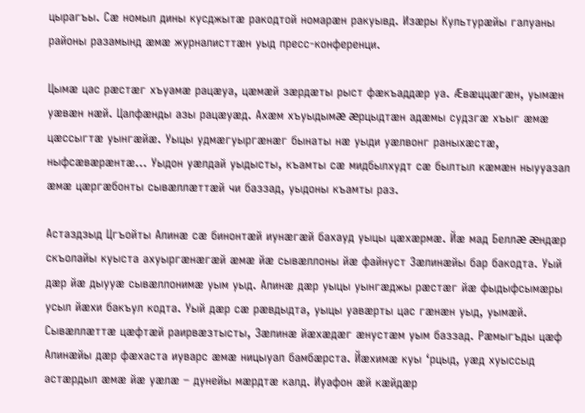цырагъы. Сæ номыл дины кусджытæ ракодтой номарæн ракуывд. Изæры Культурæйы галуаны районы разамынд æмæ журналисттæн уыд пресс-конференци.

Цымæ цас рæстæг хъуамæ рацæуа, цæмæй зæрдæты рыст фæкъаддæр уа. Æвæццæгæн, уымæн уæвæн нæй. Цалфæнды азы рацæуæд. Ахæм хъуыдымæ æрцыдтæн адæмы судзгæ хъыг æмæ цæссыгтæ уынгæйæ. Уыцы удмæгуыргæнæг бынаты нæ уыди уæлвонг раныхæстæ, ныфсæвæрæнтæ… Уыдон уæлдай уыдысты, къамты сæ мидбылхудт сæ былтыл кæмæн ныууазал æмæ цæргæбонты сывæллæттæй чи баззад, уыдоны къамты раз.

Астаздзыд Цгъойты Алинæ сæ бинонтæй иунæгæй бахауд уыцы цæхæрмæ. Йæ мад Беллæ æндæр скъолайы куыста ахуыргæнæгæй æмæ йæ сывæллоны йæ файнуст Зæлинæйы бар бакодта. Уый дæр йæ дыууæ сывæллонимæ уым уыд. Алинæ дæр уыцы уынгæджы рæстæг йæ фыдыфсымæры усыл йæхи бакъул кодта. Уый дæр сæ рæвдыдта, уыцы уавæрты цас гæнæн уыд, уымæй. Сывæллæттæ цæфтæй раирвæзтысты, Зæлинæ йæхæдæг æнустæм уым баззад. Рæмыгъды цæф Алинæйы дæр фæхаста иуварс æмæ ницыуал бамбæрста. Йæхимæ куы ‘рцыд, уæд хуыссыд астæрдыл æмæ йæ уæлæ – дунейы мæрдтæ калд. Иуафон æй кæйдæр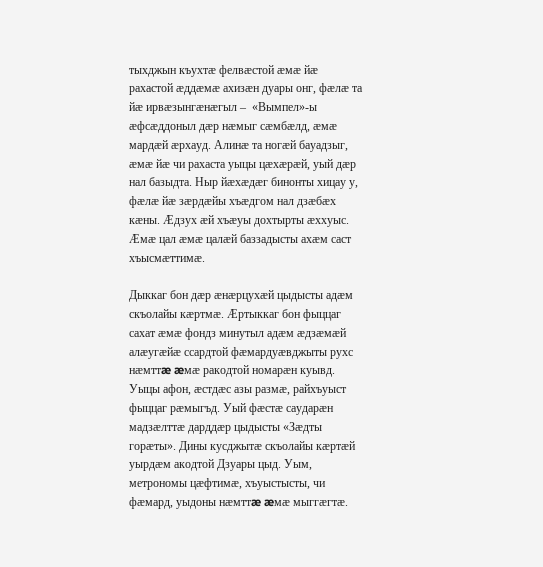тыхджын къухтæ фелвæстой æмæ йæ рахастой æддæмæ ахизæн дуары онг, фæлæ та йæ ирвæзынгæнæгыл –  «Вымпел»-ы æфсæддоныл дæр нæмыг сæмбæлд, æмæ мардæй æрхауд. Алинæ та ногæй бауадзыг, æмæ йæ чи рахаста уыцы цæхæрæй, уый дæр нал базыдта. Ныр йæхæдæг бинонты хицау у, фæлæ йæ зæрдæйы хъæдгом нал дзæбæх кæны. Æдзух æй хъæуы дохтырты æххуыс. Æмæ цал æмæ цалæй баззадысты ахæм саст хъысмæттимæ.

Дыккаг бон дæр æнæрцухæй цыдысты адæм скъолайы кæртмæ. Æртыккаг бон фыццаг сахат æмæ фондз минутыл адæм æдзæмæй алæугæйæ ссардтой фæмардуæвджыты рухс нæмттæ æмæ ракодтой номарæн куывд. Уыцы афон, æстдæс азы размæ, райхъуыст фыццаг рæмыгъд. Уый фæстæ саударæн мадзæлттæ дарддæр цыдысты «Зæдты горæты». Дины кусджытæ скъолайы кæртæй уырдæм акодтой Дзуары цыд. Уым, метрономы цæфтимæ, хъуыстысты, чи фæмард, уыдоны нæмттæ æмæ мыггæгтæ.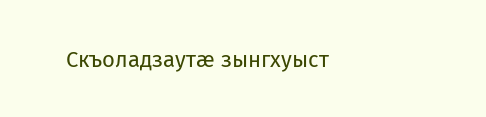Скъоладзаутæ зынгхуыст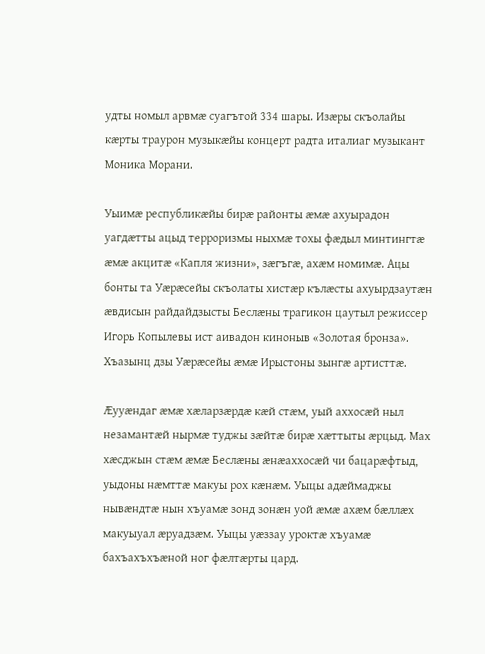удты номыл арвмæ суагътой 334 шары. Изæры скъолайы кæрты траурон музыкæйы концерт радта италиаг музыкант Моника Морани.

Уыимæ республикæйы бирæ районты æмæ ахуырадон уагдæтты ацыд терроризмы ныхмæ тохы фæдыл минтингтæ æмæ акцитæ «Капля жизни», зæгъгæ, ахæм номимæ. Ацы бонты та Уæрæсейы скъолаты хистæр кълæсты ахуырдзаутæн æвдисын райдайдзысты Беслæны трагикон цаутыл режиссер Игорь Копылевы ист аивадон киноныв «Золотая бронза». Хъазынц дзы Уæрæсейы æмæ Ирыстоны зынгæ артисттæ.

Æууæндаг æмæ хæларзæрдæ кæй стæм, уый аххосæй ныл незамантæй нырмæ туджы зæйтæ бирæ хæттыты æрцыд. Мах хæсджын стæм æмæ Беслæны æнæаххосæй чи бацарæфтыд, уыдоны нæмттæ макуы рох кæнæм. Уыцы адæймаджы нывæндтæ нын хъуамæ зонд зонæн уой æмæ ахæм бæллæх макуыуал æруадзæм. Уыцы уæззау уроктæ хъуамæ бахъахъхъæной ног фæлтæрты цард.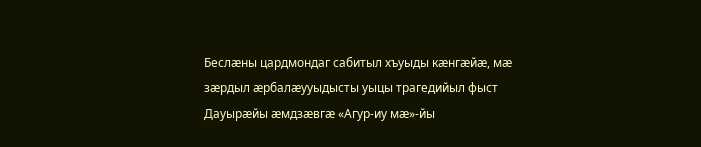Беслæны цардмондаг сабитыл хъуыды кæнгæйæ, мæ зæрдыл æрбалæууыдысты уыцы трагедийыл фыст Дауырæйы æмдзæвгæ «Агур-иу мæ»-йы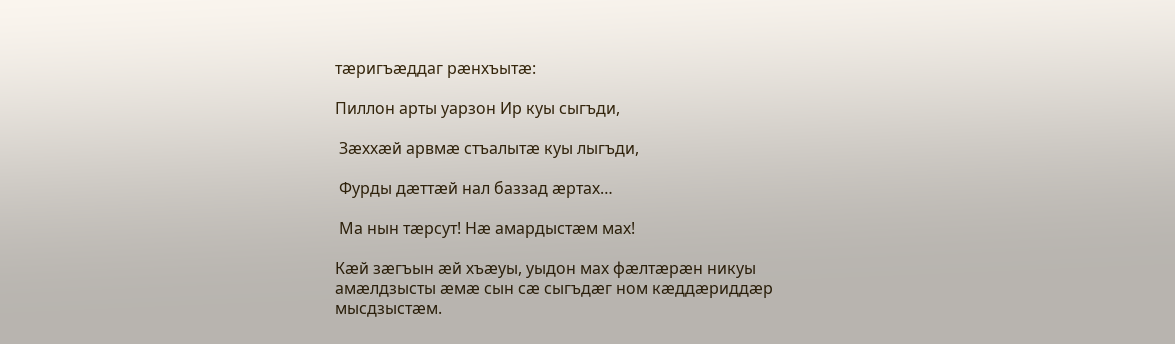тæригъæддаг рæнхъытæ:

Пиллон арты уарзон Ир куы сыгъди,

 Зæххæй арвмæ стъалытæ куы лыгъди,

 Фурды дæттæй нал баззад æртах…

 Ма нын тæрсут! Нæ амардыстæм мах!

Кæй зæгъын æй хъæуы, уыдон мах фæлтæрæн никуы амæлдзысты æмæ сын сæ сыгъдæг ном кæддæриддæр мысдзыстæм.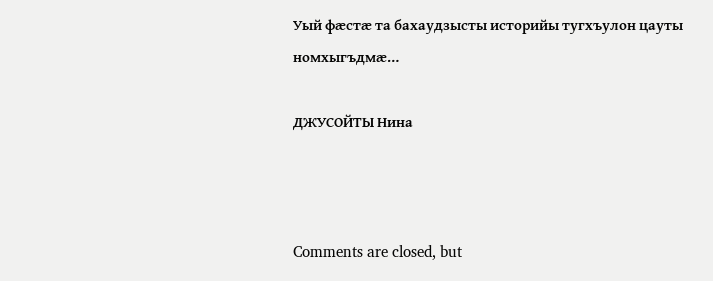Уый фæстæ та бахаудзысты историйы тугхъулон цауты номхыгъдмæ…

ДЖУСОЙТЫ Нина



Comments are closed, but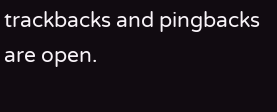trackbacks and pingbacks are open.